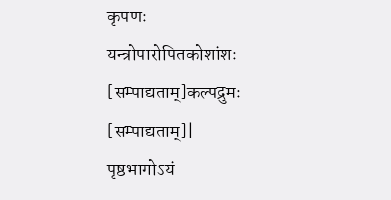कृपणः
यन्त्रोपारोपितकोशांशः
[सम्पाद्यताम्]कल्पद्रुमः
[सम्पाद्यताम्]|
पृष्ठभागोऽयं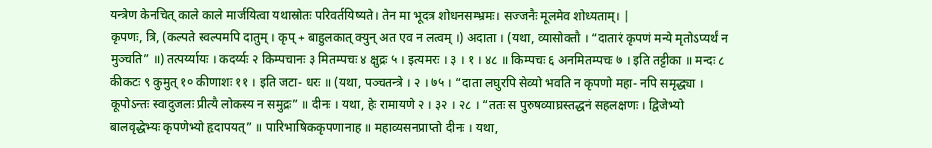यन्त्रेण केनचित् काले काले मार्जयित्वा यथास्रोतः परिवर्तयिष्यते। तेन मा भूदत्र शोधनसम्भ्रमः। सज्जनैः मूलमेव शोध्यताम्। |
कृपणः, त्रि, (कल्पते स्वल्पमपि दातुम् । कृप् + बाहुलकात् क्युन् अत एव न लत्वम् ।) अदाता । (यथा, व्यासोक्तौ । “दातारं कृपणं मन्ये मृतोऽप्यर्थं न मुञ्चति” ॥) तत्पर्य्यायः । कदर्य्यः २ किम्पचानः ३ मितम्पचः ४ क्षुद्रः ५ । इत्यमरः । ३ । १ । ४८ ॥ किम्पचः ६ अनमितम्पचः ७ । इति तट्टीका ॥ मन्दः ८ कीकटः ९ कुमुत् १० कीणाशः ११ । इति जटा- धरः ॥ (यथा, पञ्चतन्त्रे । २ । ७५ । “दाता लघुरपि सेव्यो भवति न कृपणो महा- नपि समृद्ध्या । कूपोऽन्तः स्वादुजलः प्रीत्यै लोकस्य न समुद्रः” ॥ दीनः । यथा, हेः रामायणे २ । ३२ । २८ । “ततः स पुरुषव्याघ्रस्तद्धनं सहलक्षणः । द्विजेभ्यो बालवृद्धेभ्यः कृपणेभ्यो हृदापयत्” ॥ पारिभाषिककृपणानाह ॥ महाव्यसनप्राप्तो दीनः । यथा,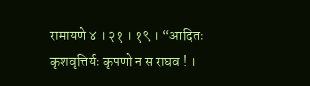रामायणे ४ । २१ । १९ । “आदितः कृशवृत्तिर्यः कृपणो न स राघव ! ।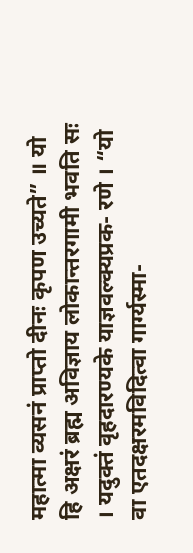महात्मा व्यसनं प्राप्तो दीनः कृपण उच्यते” ॥ यो हि अक्षरं ब्रह्म अविज्ञाय लोकान्तरगामी भवति सः । यदुक्तं वृहदारण्यके याज्ञवल्क्यप्रक- रणे । “यो वा एतदक्षरमविदित्वा गार्ग्यस्मा-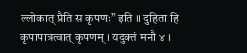ल्लोकात् प्रैति स कृपणः” इति ॥ दुहिता हि कृपापात्रत्वात् कृपणम् । यदुक्तं मनौ ४ ।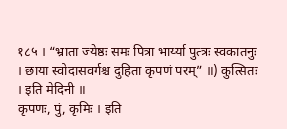१८५ । “भ्राता ज्येष्ठः समः पित्रा भार्य्या पुत्त्रः स्वकातनुः । छाया स्वोदासवर्गश्च दुहिता कृपणं परम्” ॥) कुत्सितः । इति मेदिनी ॥
कृपणः, पुं, कृमिः । इति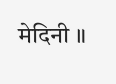मेदिनी ॥